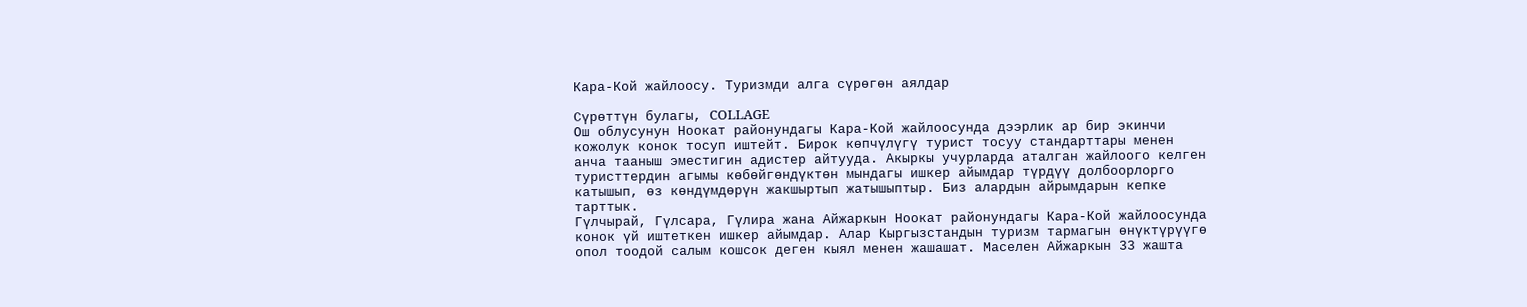Кара-Кой жайлоосу. Туризмди алга сүрөгөн аялдар

Сүрөттүн булагы, COLLAGE
Ош облусунун Ноокат районундагы Кара-Кой жайлоосунда дээрлик ар бир экинчи кожолук конок тосуп иштейт. Бирок көпчүлүгү турист тосуу стандарттары менен анча тааныш эместигин адистер айтууда. Акыркы учурларда аталган жайлоого келген туристтердин агымы көбөйгөндүктөн мындагы ишкер айымдар түрдүү долбоорлорго катышып, өз көндүмдөрүн жакшыртып жатышыптыр. Биз алардын айрымдарын кепке тарттык.
Гүлчырай, Гүлсара, Гүлира жана Айжаркын Ноокат районундагы Кара-Кой жайлоосунда конок үй иштеткен ишкер айымдар. Алар Кыргызстандын туризм тармагын өнүктүрүүгө опол тоодой салым кошсок деген кыял менен жашашат. Маселен Айжаркын 33 жашта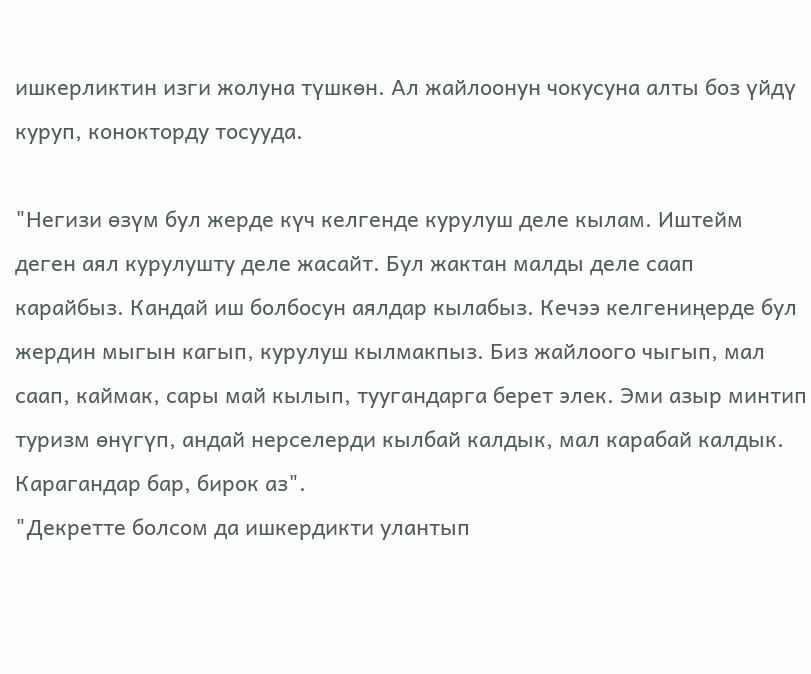ишкерликтин изги жолуна түшкөн. Ал жайлоонун чокусуна алты боз үйдү куруп, конокторду тосууда.

"Негизи өзүм бул жерде күч келгенде курулуш деле кылам. Иштейм деген аял курулушту деле жасайт. Бул жактан малды деле саап карайбыз. Кандай иш болбосун аялдар кылабыз. Кечээ келгениңерде бул жердин мыгын кагып, курулуш кылмакпыз. Биз жайлоого чыгып, мал саап, каймак, сары май кылып, туугандарга берет элек. Эми азыр минтип туризм өнүгүп, андай нерселерди кылбай калдык, мал карабай калдык. Карагандар бар, бирок аз".
"Декретте болсом да ишкердикти улантып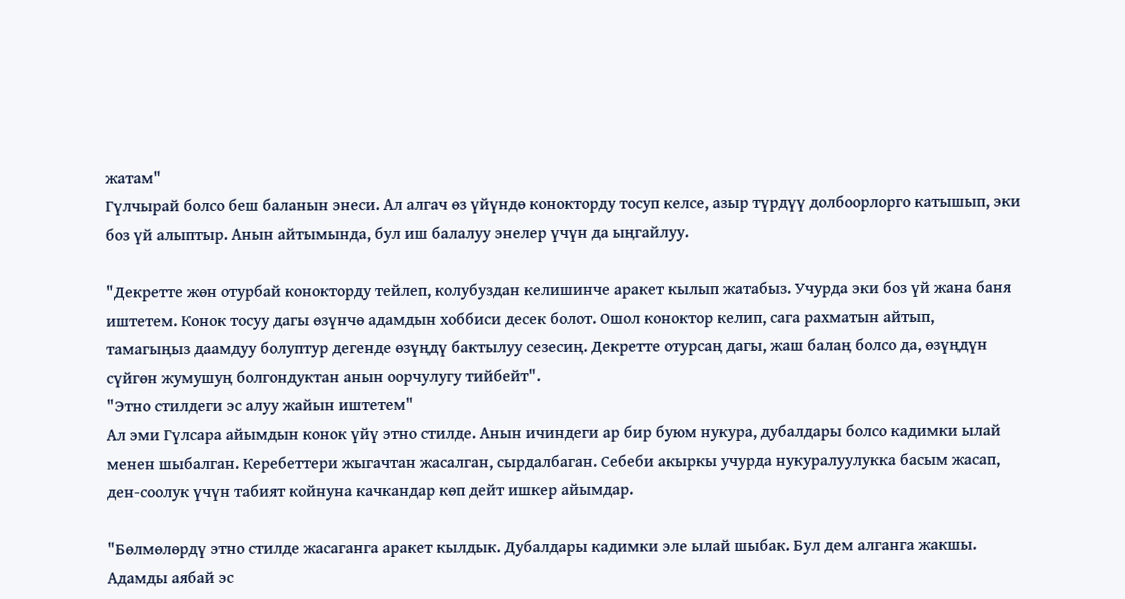жатам"
Гүлчырай болсо беш баланын энеси. Ал алгач өз үйүндө конокторду тосуп келсе, азыр түрдүү долбоорлорго катышып, эки боз үй алыптыр. Анын айтымында, бул иш балалуу энелер үчүн да ыңгайлуу.

"Декретте жөн отурбай конокторду тейлеп, колубуздан келишинче аракет кылып жатабыз. Учурда эки боз үй жана баня иштетем. Конок тосуу дагы өзүнчө адамдын хоббиси десек болот. Ошол коноктор келип, сага рахматын айтып, тамагыңыз даамдуу болуптур дегенде өзүңдү бактылуу сезесиң. Декретте отурсаң дагы, жаш балаң болсо да, өзүңдүн сүйгөн жумушуң болгондуктан анын оорчулугу тийбейт".
"Этно стилдеги эс алуу жайын иштетем"
Ал эми Гүлсара айымдын конок үйү этно стилде. Анын ичиндеги ар бир буюм нукура, дубалдары болсо кадимки ылай менен шыбалган. Керебеттери жыгачтан жасалган, сырдалбаган. Себеби акыркы учурда нукуралуулукка басым жасап, ден-соолук үчүн табият койнуна качкандар көп дейт ишкер айымдар.

"Бөлмөлөрдү этно стилде жасаганга аракет кылдык. Дубалдары кадимки эле ылай шыбак. Бул дем алганга жакшы. Адамды аябай эс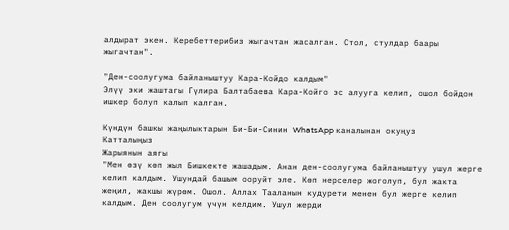алдырат экен. Керебеттерибиз жыгачтан жасалган. Стол, стулдар баары жыгачтан".

"Ден-соолугума байланыштуу Кара-Койдо калдым"
Элүү эки жаштагы Гүлира Балтабаева Кара-Койго эс алууга келип, ошол бойдон ишкер болуп калып калган.

Күндүн башкы жаңылыктарын Би-Би-Синин WhatsApp каналынан окуңуз
Катталыңыз
Жарыянын аягы
"Мен өзү көп жыл Бишкекте жашадым. Анан ден-соолугума байланыштуу ушул жерге келип калдым. Ушундай башым ооруйт эле. Көп нерселер жоголуп, бул жакта жеңил, жакшы жүрөм. Ошол. Аллах Тааланын кудурети менен бул жерге келип калдым. Ден соолугум үчүн келдим. Ушул жерди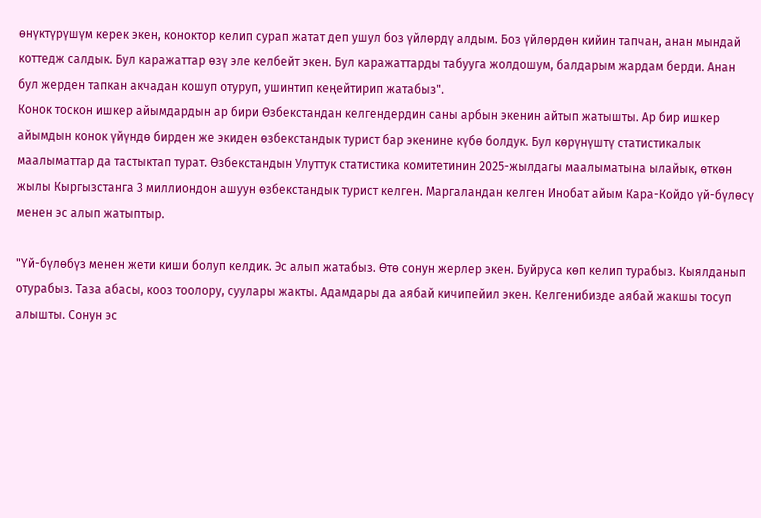өнүктүрүшүм керек экен, коноктор келип сурап жатат деп ушул боз үйлөрдү алдым. Боз үйлөрдөн кийин тапчан, анан мындай коттедж салдык. Бул каражаттар өзү эле келбейт экен. Бул каражаттарды табууга жолдошум, балдарым жардам берди. Анан бул жерден тапкан акчадан кошуп отуруп, ушинтип кеңейтирип жатабыз".
Конок тоскон ишкер айымдардын ар бири Өзбекстандан келгендердин саны арбын экенин айтып жатышты. Ар бир ишкер айымдын конок үйүндө бирден же экиден өзбекстандык турист бар экенине күбө болдук. Бул көрүнүштү статистикалык маалыматтар да тастыктап турат. Өзбекстандын Улуттук статистика комитетинин 2025-жылдагы маалыматына ылайык, өткөн жылы Кыргызстанга 3 миллиондон ашуун өзбекстандык турист келген. Маргаландан келген Инобат айым Кара-Койдо үй-бүлөсү менен эс алып жатыптыр.

"Үй-бүлөбүз менен жети киши болуп келдик. Эс алып жатабыз. Өтө сонун жерлер экен. Буйруса көп келип турабыз. Кыялданып отурабыз. Таза абасы, кооз тоолору, суулары жакты. Адамдары да аябай кичипейил экен. Келгенибизде аябай жакшы тосуп алышты. Сонун эс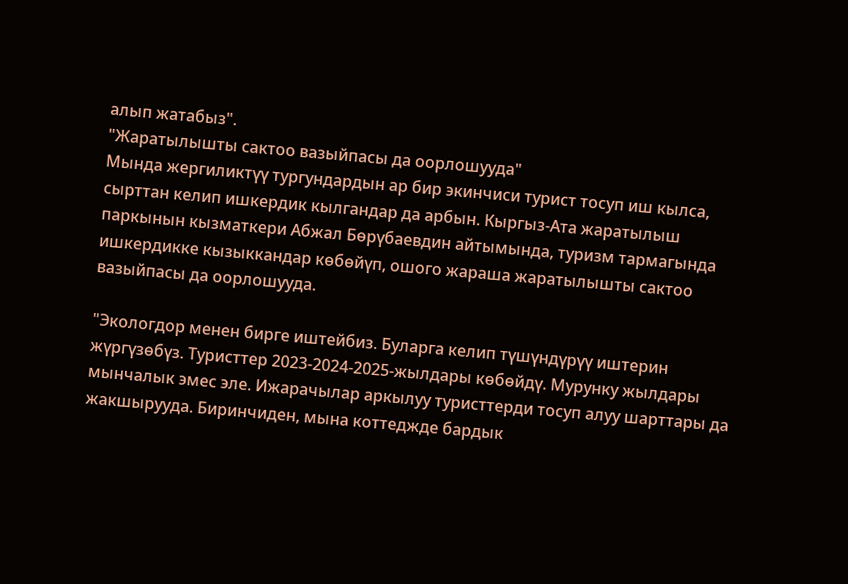алып жатабыз".
"Жаратылышты сактоо вазыйпасы да оорлошууда"
Мында жергиликтүү тургундардын ар бир экинчиси турист тосуп иш кылса, сырттан келип ишкердик кылгандар да арбын. Кыргыз-Ата жаратылыш паркынын кызматкери Абжал Бөрүбаевдин айтымында, туризм тармагында ишкердикке кызыккандар көбөйүп, ошого жараша жаратылышты сактоо вазыйпасы да оорлошууда.

"Экологдор менен бирге иштейбиз. Буларга келип түшүндүрүү иштерин жүргүзөбүз. Туристтер 2023-2024-2025-жылдары көбөйдү. Мурунку жылдары мынчалык эмес эле. Ижарачылар аркылуу туристтерди тосуп алуу шарттары да жакшырууда. Биринчиден, мына коттеджде бардык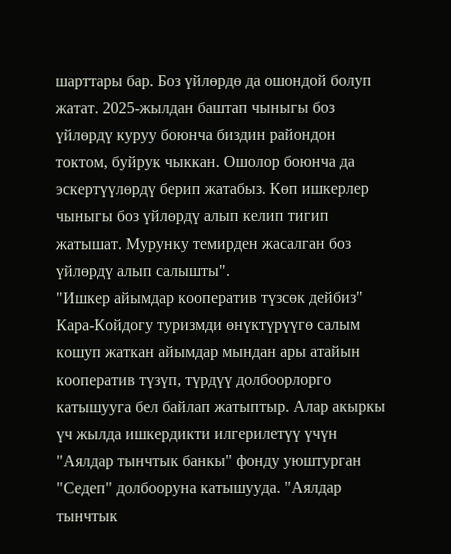шарттары бар. Боз үйлөрдө да ошондой болуп жатат. 2025-жылдан баштап чыныгы боз үйлөрдү куруу боюнча биздин райондон токтом, буйрук чыккан. Ошолор боюнча да эскертүүлөрдү берип жатабыз. Көп ишкерлер чыныгы боз үйлөрдү алып келип тигип жатышат. Мурунку темирден жасалган боз үйлөрдү алып салышты".
"Ишкер айымдар кооператив түзсөк дейбиз"
Кара-Койдогу туризмди өнүктүрүүгө салым кошуп жаткан айымдар мындан ары атайын кооператив түзүп, түрдүү долбоорлорго катышууга бел байлап жатыптыр. Алар акыркы үч жылда ишкердикти илгерилетүү үчүн "Аялдар тынчтык банкы" фонду уюштурган "Седеп" долбооруна катышууда. "Аялдар тынчтык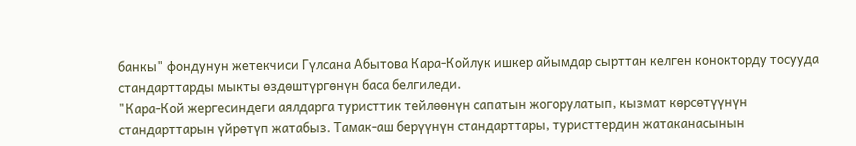банкы" фондунун жетекчиси Гүлсана Абытова Кара-Койлук ишкер айымдар сырттан келген конокторду тосууда стандарттарды мыкты өздөштүргөнүн баса белгиледи.
"Кара-Кой жергесиндеги аялдарга туристтик тейлөөнүн сапатын жогорулатып, кызмат көрсөтүүнүн стандарттарын үйрөтүп жатабыз. Тамак-аш берүүнүн стандарттары, туристтердин жатаканасынын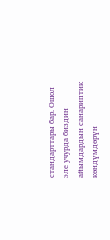стандарттары бар. Ошол эле учурда биздин айымдардын санариптик көндүмдөрүн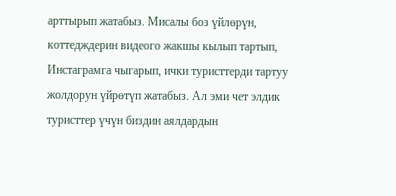арттырып жатабыз. Мисалы боз үйлөрүн, коттедждерин видеого жакшы кылып тартып, Инстаграмга чыгарып, ички туристтерди тартуу жолдорун үйрөтүп жатабыз. Ал эми чет элдик туристтер үчүн биздин аялдардын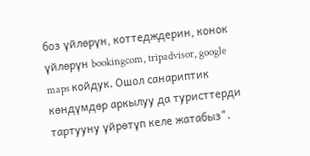боз үйлөрүн, коттедждерин, конок үйлөрүн bookingcom, tripadvisor, google maps койдук. Ошол санариптик көндүмдөр аркылуу да туристтерди тартууну үйрөтүп келе жатабыз".